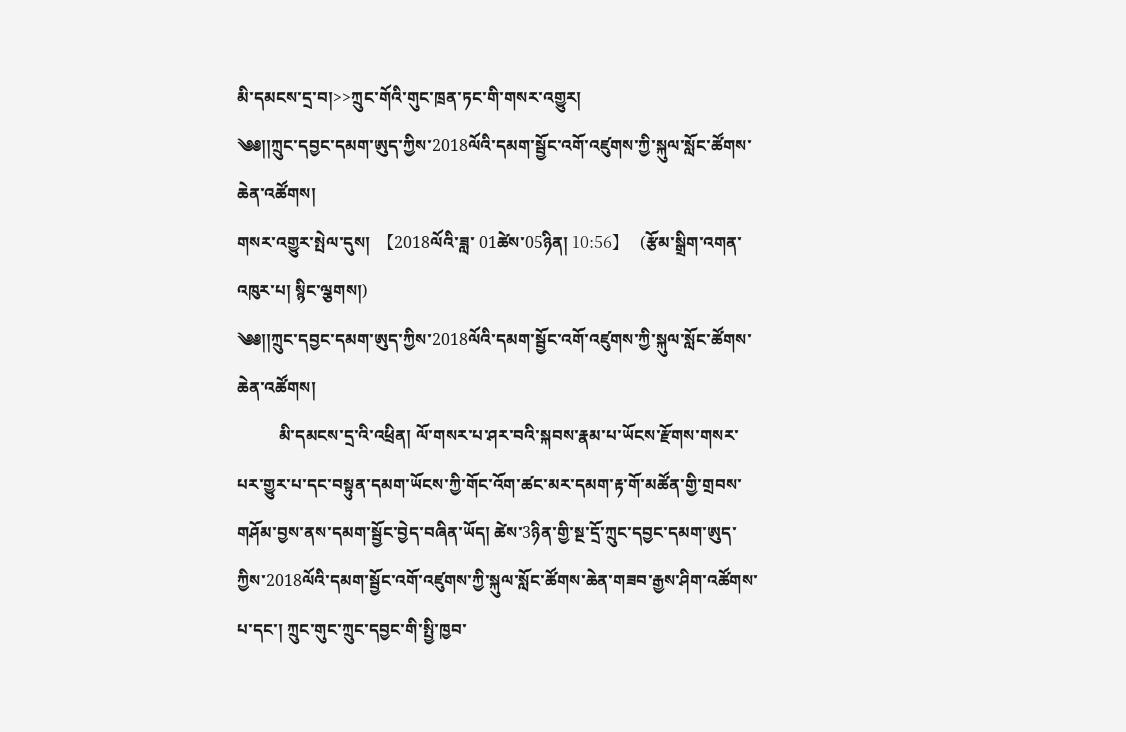མི་དམངས་དྲ་བ།>>ཀྲུང་གོའི་གུང་ཁྲན་ཏང་གི་གསར་འགྱུར།
༄༅།།ཀྲུང་དབྱང་དམག་ཨུད་ཀྱིས་2018ལོའི་དམག་སྦྱོང་འགོ་འཛུགས་ཀྱི་སྐུལ་སློང་ཚོགས་ཆེན་འཚོགས།
གསར་འགྱུར་སྤེལ་དུས།  【2018ལོའི་ཟླ་ 01ཚེས་05ཉིན། 10:56】   (རྩོམ་སྒྲིག་འགན་འཁུར་པ། སྙིང་ལྕགས།)
༄༅།།ཀྲུང་དབྱང་དམག་ཨུད་ཀྱིས་2018ལོའི་དམག་སྦྱོང་འགོ་འཛུགས་ཀྱི་སྐུལ་སློང་ཚོགས་ཆེན་འཚོགས།
          མི་དམངས་དྲ་འི་འཕྲིན། ལོ་གསར་པ་ཤར་བའི་སྐབས་རྣམ་པ་ཡོངས་རྫོགས་གསར་པར་གྱུར་པ་དང་བསྟུན་དམག་ཡོངས་ཀྱི་གོང་འོག་ཚང་མར་དམག་རྟ་གོ་མཚོན་གྱི་གྲབས་གཤོམ་བྱས་ནས་དམག་སྦྱོང་བྱེད་བཞིན་ཡོད། ཚེས་3ཉིན་གྱི་སྔ་དྲོ་ཀྲུང་དབྱང་དམག་ཨུད་ཀྱིས་2018ལོའི་དམག་སྦྱོང་འགོ་འཛུགས་ཀྱི་སྐུལ་སློང་ཚོགས་ཆེན་གཟབ་རྒྱས་ཤིག་འཚོགས་པ་དང་། ཀྲུང་གུང་ཀྲུང་དབྱང་གི་སྤྱི་ཁྱབ་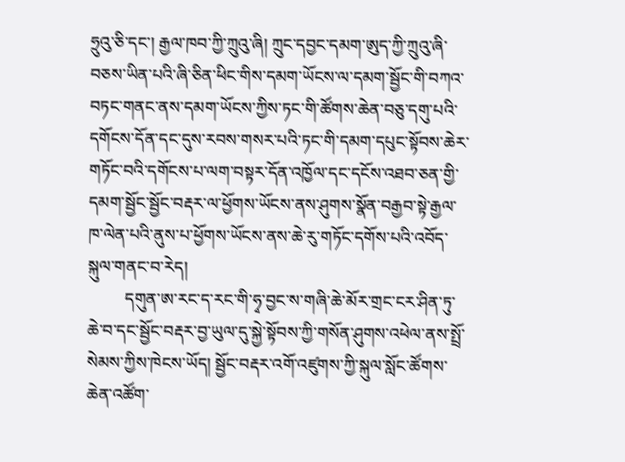ཧྲུའུ་ཅི་དང་། རྒྱལ་ཁབ་ཀྱི་ཀྲུའུ་ཞི། ཀྲུང་དབྱང་དམག་ཨུད་ཀྱི་ཀྲུའུ་ཞི་བཅས་ཡིན་པའི་ཞི་ཅིན་ཕིང་གིས་དམག་ཡོངས་ལ་དམག་སྦྱོང་གི་བཀའ་བཏང་གནང་ནས་དམག་ཡོངས་ཀྱིས་ཏང་གི་ཚོགས་ཆེན་བཅུ་དགུ་པའི་དགོངས་དོན་དང་དུས་རབས་གསར་པའི་ཏང་གི་དམག་དཔུང་སྟོབས་ཆེར་གཏོང་བའི་དགོངས་པ་ལག་བསྟར་དོན་འཁྱོལ་དང་དངོས་འཐབ་ཅན་གྱི་དམག་སྦྱོང་སྦྱོང་བརྡར་ལ་ཕྱོགས་ཡོངས་ནས་ཤུགས་སྣོན་བརྒྱབ་སྟེ་རྒྱལ་ཁ་ལེན་པའི་ནུས་པ་ཕྱོགས་ཡོངས་ནས་ཆེ་རུ་གཏོང་དགོས་པའི་འབོད་སྐུལ་གནང་བ་རེད།
         དགུན་ཨ་རང་ད་རང་གི་ཧྭ་བྱང་ས་གཞི་ཆེ་མོར་གྲང་ངར་ཤིན་ཏུ་ཆེ་བ་དང་སྦྱོང་བརྡར་བྱ་ཡུལ་དུ་སྐྱེ་སྟོབས་ཀྱི་གསོན་ཤུགས་འཕེལ་ནས་སྤྲོ་སེམས་ཀྱིས་ཁེངས་ཡོད། སྦྱོང་བརྡར་འགོ་འཛུགས་ཀྱི་སྐུལ་སློང་ཚོགས་ཆེན་འཚོག་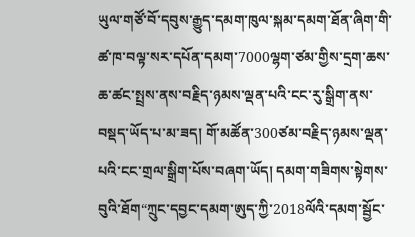ཡུལ་གཙོ་བོ་དབུས་རྒྱུད་དམག་ཁུལ་སྐམ་དམག་ཐོན་ཞིག་གི་ཚ་ཁ་བལྟ་སར་དཔོན་དམག་7000ལྷག་ཙམ་གྱིས་དྲག་ཆས་ཆ་ཚང་སྤྲས་ནས་བརྗིད་ཉམས་ལྡན་པའི་ངང་རུ་སྒྲིག་ནས་བསྡད་ཡོད་པ་མ་ཟད། གོ་མཚོན་300ཙམ་བརྗིད་ཉམས་ལྡན་པའི་ངང་གྲལ་སྒྲིག་པོས་བཞག་ཡོད། དམག་གཟིགས་སྟེགས་བུའི་ཐོག“ཀྲུང་དབྱང་དམག་ཨུད་ཀྱི་2018ལོའི་དམག་སྦྱོང་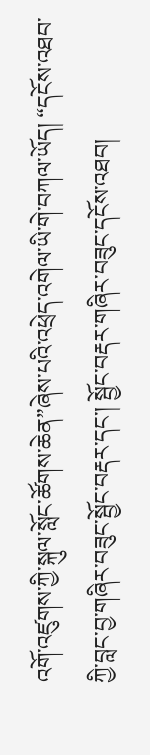འགོ་འཛུགས་ཀྱི་སྐུལ་སློང་ཚོགས་ཆེན”ཞེས་པའི་འཕྲེད་འགེལ་ཡི་གེ་བཀལ་ཡོད། “དངོས་འཐབ་ཀྱི་བླང་བྱ་གཞིར་བཟུང་སྦྱོང་བརྡར་དང་། སྦྱོང་བརྡར་གཞིར་བཟུང་དངོས་འཐབ།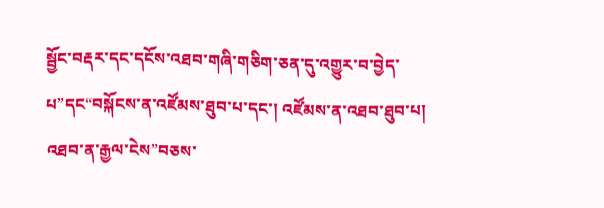སྦྱོང་བརྡར་དང་དངོས་འཐབ་གཞི་གཅིག་ཅན་དུ་འགྱུར་བ་བྱེད་པ”དང“བསྐོངས་ན་འཛོམས་ཐུབ་པ་དང་། འཛོམས་ན་འཐབ་ཐུབ་པ། འཐབ་ན་རྒྱལ་ངེས”བཅས་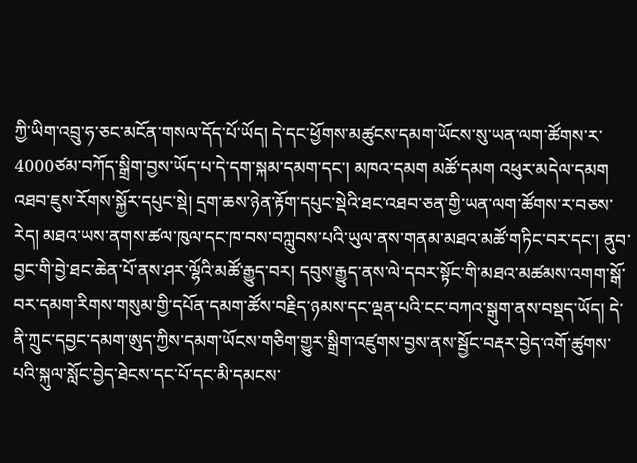ཀྱི་ཡིག་འབྲུ་ཧ་ཅང་མངོན་གསལ་དོད་པོ་ཡོད། དེ་དང་ཕྱོགས་མཚུངས་དམག་ཡོངས་སུ་ཡན་ལག་ཚོགས་ར་4000ཙམ་བཀོད་སྒྲིག་བྱས་ཡོད་པ་དེ་དག་སྐམ་དམག་དང་། མཁའ་དམག མཚོ་དམག འཕུར་མདེལ་དམག འཐབ་ཇུས་རོགས་སྐྱོར་དཔུང་སྡེ། དྲག་ཆས་ཉེན་རྟོག་དཔུང་སྡེའི་ཐང་འཐབ་ཅན་གྱི་ཡན་ལག་ཚོགས་ར་བཅས་རེད། མཐའ་ཡས་ནགས་ཚལ་ཁུལ་དང་ཁ་བས་བཀླུབས་པའི་ཡུལ་ནས་གནམ་མཐའ་མཚོ་གཏིང་བར་དང་། ནུབ་བྱང་གི་བྱེ་ཐང་ཆེན་པོ་ནས་ཤར་ལྷོའི་མཚོ་རྒྱུད་བར། དབུས་རྒྱུད་ནས་ལེ་དབར་སྟོང་གི་མཐའ་མཚམས་འགག་སྒོ་བར་དམག་རིགས་གསུམ་གྱི་དཔོན་དམག་ཚོས་བརྗིད་ཉམས་དང་ལྡན་པའི་ངང་བཀའ་སྒུག་ནས་བསྡད་ཡོད། དེ་ནི་ཀྲུང་དབྱང་དམག་ཨུད་ཀྱིས་དམག་ཡོངས་གཅིག་གྱུར་སྒྲིག་འཛུགས་བྱས་ནས་སྦྱོང་བརྡར་བྱེད་འགོ་ཚུགས་པའི་སྐུལ་སློང་བྱེད་ཐེངས་དང་པོ་དང་མི་དམངས་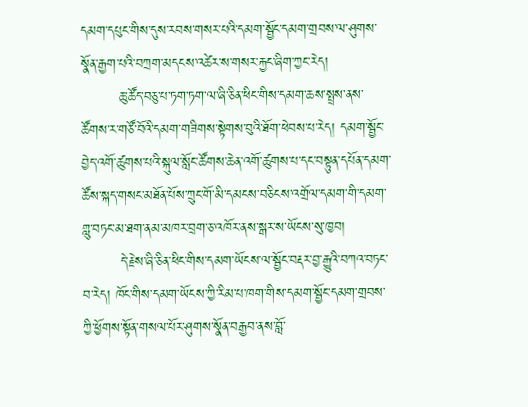དམག་དཔུང་གིས་དུས་རབས་གསར་པའི་དམག་སྦྱོང་དམག་གྲབས་ལ་ཤུགས་སྣོན་རྒྱག་པའི་བཀྲག་མདངས་འཚེར་ས་གསར་རྐྱང་ཞིག་ཀྱང་རེད།
        ཆུ་ཚོད་བཅུ་པ་ཏག་ཏག་ལ་ཞི་ཅིན་ཕིང་གིས་དམག་ཆས་སྤྲས་ནས་ཚོགས་ར་གཙོ་བོའི་དམག་གཟིགས་སྟེགས་བུའི་ཐོག་ཕེབས་པ་རེད། དམག་སྦྱོང་བྱེད་འགོ་ཚུགས་པའི་སྐུལ་སློང་ཚོགས་ཆེན་འགོ་ཚུགས་པ་དང་བསྟུན་དཔོན་དམག་ཚོས་སྐད་གསང་མཐོན་པོས་ཀྲུང་གོ་མི་དམངས་བཅིངས་འགྲོལ་དམག་གི་དམག་གླུ་བཏང་མ་ཐག་ནམ་མཁར་བྲག་ཅ་འཁོར་ནས་སྒར་ས་ཡོངས་སུ་ཁྱབ།
        དེ་རྗེས་ཞི་ཅིན་ཕིང་གིས་དམག་ཡོངས་ལ་སྦྱོང་བརྡར་བྱ་རྒྱུའི་བཀའ་བཏང་བ་རེད། ཁོང་གིས་དམག་ཡོངས་ཀྱི་རིམ་པ་ཁག་གིས་དམག་སྦྱོང་དམག་གྲབས་ཀྱི་ཕྱོགས་སྟོན་གསལ་པོར་ཤུགས་སྣོན་བརྒྱབ་ནས་བློ་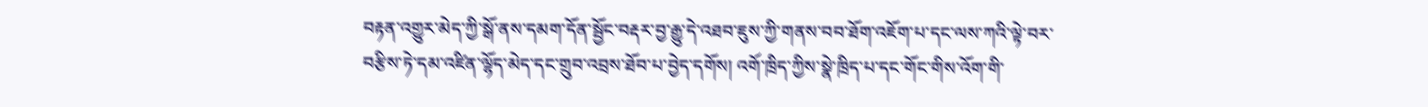བརྟན་འགྱུར་མེད་ཀྱི་སྒོ་ནས་དམག་དོན་སྦྱོང་བརྡར་བྱ་རྒྱུ་དེ་འཐབ་ཇུས་ཀྱི་གནས་བབ་ཐོག་འཇོག་པ་དང་ལས་ཀའི་ལྟེ་བར་བརྩིས་ཏེ་དམ་འཛིན་ལྷོད་མེད་དང་གྲུབ་འབྲས་ཐོབ་པ་བྱེད་དགོས། འགོ་ཁྲིད་ཀྱིས་སྣེ་ཁྲིད་པ་དང་གོང་གིས་འོག་གི་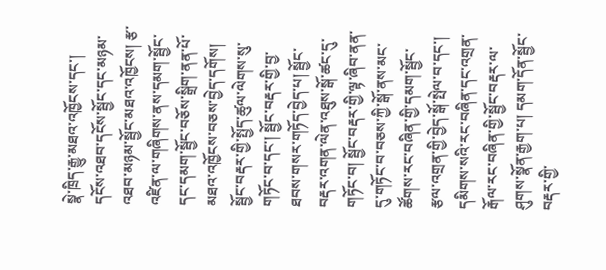སྣེ་ཁྲིད་རྒྱུ་མཐའ་འཁྱོངས་དང་། དངོས་འཐབ་དངོས་སྦྱོང་དང་མཉམ་འཐབ་མཉམ་སྦྱོང་མཐའ་འཁྱོངས། རྩ་འཛིན་ལ་གཞིགས་ནས་དམག་སྦྱོང་དང་དམག་སྦྱོང་བཅོས་སྒྲིག་ནན་པོ་མཐའ་འཁྱོངས་བཅས་བྱེད་དགོས། སྦྱོང་བརྡར་གྱི་སྤྱོད་ཚུལ་ལེགས་སུ་གཏོང་བ་དང་། སྦྱོང་བརྡར་གྱི་བྱ་ཐབས་གསར་གཏོད་བྱེད་པ། སྦྱོང་བརྡར་འགན་ལེན་འཐུས་སྒོ་ཚང་དུ་གཏོང་བ། སྦྱོང་བརྡར་གྱི་ལྟ་ཞིབ་ནན་དུ་གཏོང་བ་བཅས་ཀྱི་སྒོ་ནས་མང་ཚོགས་རང་བཞིན་གྱི་དམག་སྦྱོང་རྩལ་འགྲན་གྱི་བྱེད་སྒོ་སྤེལ་བ་དང་། དམིགས་སའི་རང་བཞིན་དང་འགྲན་རྒོལ་རང་བཞིན་གྱི་སྦྱོང་བརྡར་ལ་ཤུགས་སྣོན་རྒྱག་པ། དམག་དོན་སྦྱོང་བརྡར་གྱི་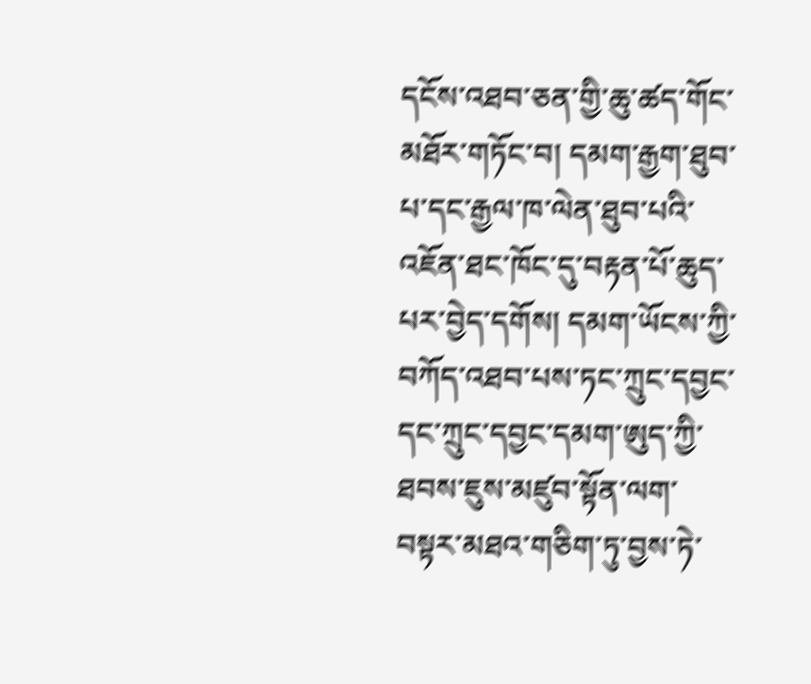དངོས་འཐབ་ཅན་གྱི་ཆུ་ཚད་གོང་མཐོར་གཏོང་བ། དམག་རྒྱག་ཐུབ་པ་དང་རྒྱལ་ཁ་ལེན་ཐུབ་པའི་འཇོན་ཐང་ཁོང་དུ་བརྟན་པོ་ཆུད་པར་བྱེད་དགོས། དམག་ཡོངས་ཀྱི་བཀོད་འཐབ་པས་ཏང་ཀྲུང་དབྱང་དང་ཀྲུང་དབྱང་དམག་ཨུད་ཀྱི་ཐབས་ཇུས་མཛུབ་སྟོན་ལག་བསྟར་མཐའ་གཅིག་ཏུ་བྱས་ཏེ་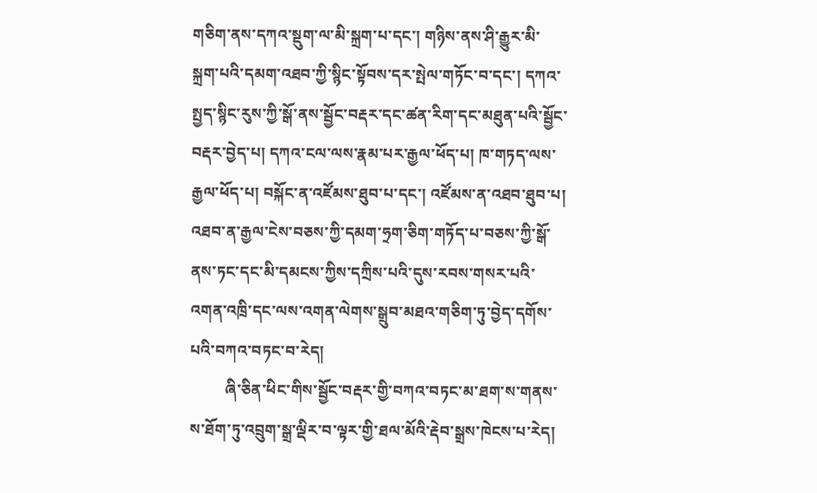གཅིག་ནས་དཀའ་སྡུག་ལ་མི་སྐྲག་པ་དང་། གཉིས་ནས་ཤི་རྒྱུར་མི་སྐྲག་པའི་དམག་འཐབ་ཀྱི་སྙིང་སྟོབས་དར་སྤེལ་གཏོང་བ་དང་། དཀའ་སྤྱད་སྙིང་རུས་ཀྱི་སྒོ་ནས་སྦྱོང་བརྡར་དང་ཚན་རིག་དང་མཐུན་པའི་སྦྱོང་བརྡར་བྱེད་པ། དཀའ་ངལ་ལས་རྣམ་པར་རྒྱལ་ཕོད་པ། ཁ་གཏད་ལས་རྒྱལ་ཕོད་པ། བསྐོང་ན་འཛོམས་ཐུབ་པ་དང་། འཛོམས་ན་འཐབ་ཐུབ་པ། འཐབ་ན་རྒྱལ་ངེས་བཅས་ཀྱི་དམག་ཧྲག་ཅིག་གཏོད་པ་བཅས་ཀྱི་སྒོ་ནས་ཏང་དང་མི་དམངས་ཀྱིས་དཀྲིས་པའི་དུས་རབས་གསར་པའི་འགན་འཁྲི་དང་ལས་འགན་ལེགས་སྒྲུབ་མཐའ་གཅིག་ཏུ་བྱེད་དགོས་པའི་བཀའ་བཏང་བ་རེད།
         ཞི་ཅིན་ཕིང་གིས་སྦྱོང་བརྡར་གྱི་བཀའ་བཏང་མ་ཐག་ས་གནས་ས་ཐོག་ཏུ་འབྲུག་སྒྲ་ལྡིར་བ་ལྟར་གྱི་ཐལ་མོའི་རྡེབ་སྒྲས་ཁེངས་པ་རེད།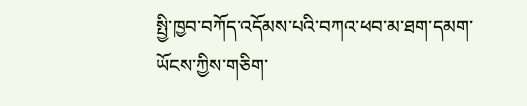སྤྱི་ཁྱབ་བཀོད་འདོམས་པའི་བཀའ་ཕབ་མ་ཐག་དམག་ཡོངས་ཀྱིས་གཅིག་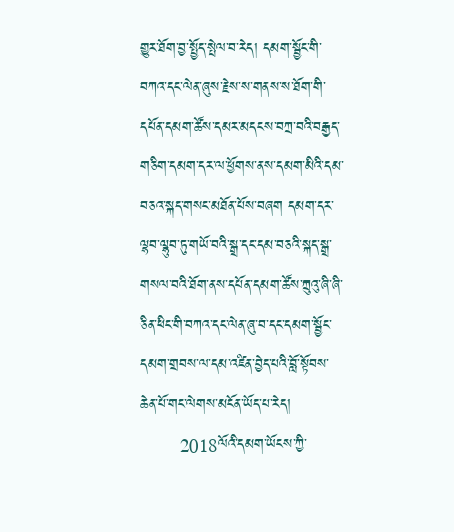གྱུར་ཐོག་བྱ་སྤྱོད་སྤེལ་བ་རེད། དམག་སྦྱོང་གི་བཀའ་དང་ལེན་ཞུས་རྗེས་ས་གནས་ས་ཐོག་གི་དཔོན་དམག་ཚོས་དམར་མདངས་བཀྲ་བའི་བརྒྱད་གཅིག་དམག་དར་ལ་ཕྱོགས་ནས་དམག་མིའི་དམ་བཅའ་སྐད་གསང་མཐོན་པོས་བཞག དམག་དར་ལྷབ་ལྷུབ་ཏུ་གཡོ་བའི་སྒྲ་དང་དམ་བཅའི་སྐད་སྒྲ་གསལ་བའི་ཐོག་ནས་དཔོན་དམག་ཚོས་ཀྲུའུ་ཞི་ཞི་ཅིན་ཕིང་གི་བཀའ་དང་ལེན་ཞུ་བ་དང་དམག་སྦྱོང་དམག་གྲབས་ལ་དམ་འཛིན་བྱེད་པའི་བློ་སྟོབས་ཆེན་པོ་གང་ལེགས་མངོན་ཡོད་པ་རེད།
        2018ལོའི་དམག་ཡོངས་ཀྱི་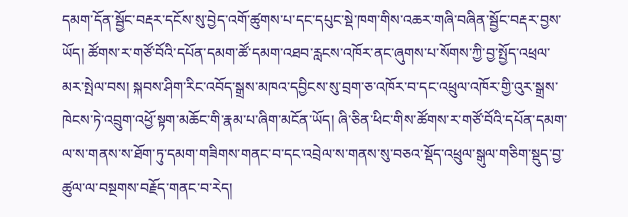དམག་དོན་སྦྱོང་བརྡར་དངོས་སུ་བྱེད་འགོ་ཚུགས་པ་དང་དཔུང་སྡེ་ཁག་གིས་འཆར་གཞི་བཞིན་སྦྱོང་བརྡར་བྱས་ཡོད། ཚོགས་ར་གཙོ་བོའི་དཔོན་དམག་ཚོ་དམག་འཐབ་རླངས་འཁོར་ནང་ཞུགས་པ་སོགས་ཀྱི་བྱ་སྤྱོད་འཕྲལ་མར་སྤེལ་བས། སྐབས་ཤིག་རིང་འབོད་སྒྲས་མཁའ་དབྱིངས་སུ་བྲག་ཅ་འཁོར་བ་དང་འཕྲུལ་འཁོར་གྱི་འུར་སྒྲས་ཁེངས་ཏེ་འབྲུག་འཕྱོ་སྟག་མཆོང་གི་རྣམ་པ་ཞིག་མངོན་ཡོད། ཞི་ཅིན་ཕིང་གིས་ཚོགས་ར་གཙོ་བོའི་དཔོན་དམག་ལ་ས་གནས་ས་ཐོག་ཏུ་དམག་གཟིགས་གནང་བ་དང་འབྲེལ་ས་གནས་སུ་བཅའ་སྡོད་འཕྲུལ་སྒུལ་གཅིག་སྡུད་བྱ་ཚུལ་ལ་བསྔགས་བརྗོད་གནང་བ་རེད།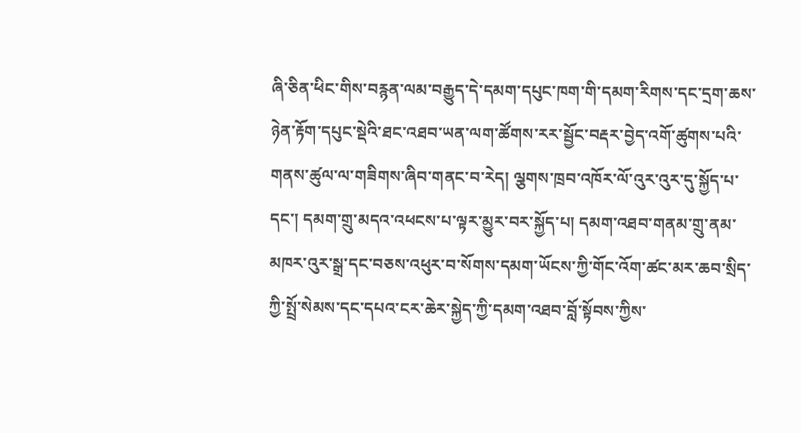ཞི་ཅིན་ཕིང་གིས་བརྙན་ལམ་བརྒྱུད་དེ་དམག་དཔུང་ཁག་གི་དམག་རིགས་དང་དྲག་ཆས་ཉེན་རྟོག་དཔུང་སྡེའི་ཐང་འཐབ་ཡན་ལག་ཚོགས་རར་སྦྱོང་བརྡར་བྱེད་འགོ་ཚུགས་པའི་གནས་ཚུལ་ལ་གཟིགས་ཞིབ་གནང་བ་རེད། ལྕགས་ཁྲབ་འཁོར་ལོ་འུར་འུར་དུ་སྐྱོད་པ་དང་། དམག་གྲུ་མདའ་འཕངས་པ་ལྟར་མྱུར་བར་སྐྱོད་པ། དམག་འཐབ་གནམ་གྲུ་ནམ་མཁར་འུར་སྒྲ་དང་བཅས་འཕུར་བ་སོགས་དམག་ཡོངས་ཀྱི་གོང་འོག་ཚང་མར་ཆབ་སྲིད་ཀྱི་སྤྲོ་སེམས་དང་དཔའ་ངར་ཆེར་སྐྱེད་ཀྱི་དམག་འཐབ་བློ་སྟོབས་ཀྱིས་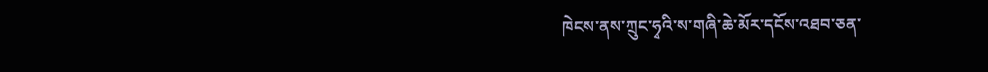ཁེངས་ནས་ཀྲུང་ཧྭའི་ས་གཞི་ཆེ་མོར་དངོས་འཐབ་ཅན་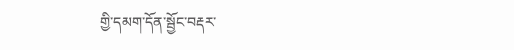གྱི་དམག་དོན་སྦྱོང་བརྡར་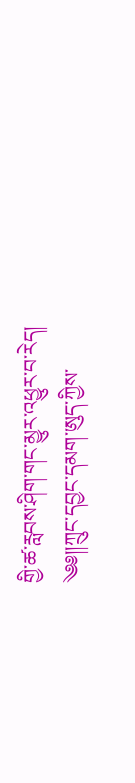གྱི་ཚ་རླབས་ཤིག་གང་མྱུར་འཕྱུར་བ་རེད།
༄༅།།ཀྲུང་དབྱང་དམག་ཨུད་ཀྱིས་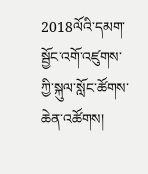2018ལོའི་དམག་སྦྱོང་འགོ་འཛུགས་ཀྱི་སྐུལ་སློང་ཚོགས་ཆེན་འཚོགས།